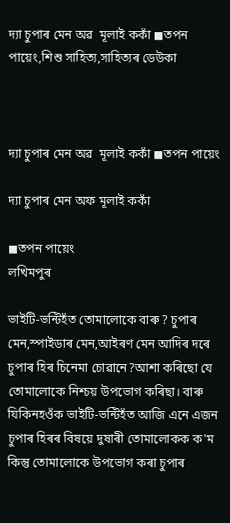দ্যা চুপাৰ মেন অৱ  মূলাই ককাঁ ◼তপন পায়েং,শিশু সাহিত্য,সাহিত্যৰ ডেউকা



দ্যা চুপাৰ মেন অৱ  মূলাই ককাঁ ◼তপন পায়েং

দ্যা চুপাৰ মেন অফ মূলাই ককাঁ

◼তপন পায়েং
লখিমপুৰ

ভাইটি-ভন্টিহঁত তোমালোকে বাৰু ? চুপাৰ মেন,স্পাইডাৰ মেন,আইৰণ মেন আদিৰ দৰে চুপাৰ হিৰ চিনেমা চোৱানে?আশা কৰিছো যে তোমালোকে নিশ্চয় উপভোগ কৰিছা। বাৰু যিকিনহওঁক ভাইটি-ভন্টিহঁত আজি এনে এজন চুপাৰ হিৰৰ বিষয়ে দুষাৰী তোমালোকক ক'ম কিন্তু তোমালোকে উপভোগ কৰা চুপাৰ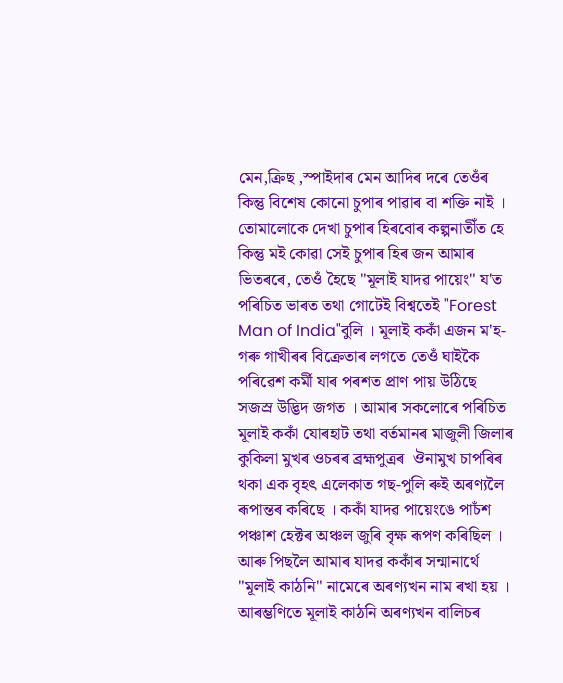মেন,ক্ৰিছ ,স্পাইদাৰ মেন আদিৰ দৰে তেওঁৰ কিন্তু বিশেষ কোনো চুপাৰ পাৱাৰ বা শক্তি নাই । তোমালোকে দেখা চুপাৰ হিৰবোৰ কল্পনাতীঁত হে কিন্তু মই কোৱা সেই চুপাৰ হিৰ জন আমাৰ ভিতৰৰে, তেওঁ হৈছে "মূলাই যাদৱ পায়েং" য'ত  পৰিচিত ভাৰত তথা গোটেই বিশ্বতেই "Forest Man of India"বুলি । মূলাই ককাঁ এজন ম'হ-গৰু গাখীৰৰ বিক্ৰেতাৰ লগতে তেওঁ ঘাইকৈ পৰিৱেশ কৰ্মী যাৰ পৰশত প্ৰাণ পায় উঠিছে সজস্ৰ উদ্ভিদ জগত । আমাৰ সকলোৰে পৰিচিত মূলাই ককাঁ যোৰহাট তথা বৰ্তমানৰ মাজুলী জিলাৰ কুকিলা মুখৰ ওচৰৰ ব্ৰহ্মপুত্ৰৰ  ঔনামুখ চাপৰিৰ থকা এক বৃহৎ এলেকাত গছ-পুলি ৰুই অৰণ্যলৈ ৰূপান্তৰ কৰিছে । ককাঁ যাদৱ পায়েংঙে পাচঁশ পঞ্চাশ হেক্টৰ অঞ্চল জুৰি বৃক্ষ ৰূপণ কৰিছিল । আৰু পিছলৈ আমাৰ যাদৱ ককাঁৰ সন্মানাৰ্থে "মূলাই কাঠনি" নামেৰে অৰণ্যখন নাম ৰখা হয় । আৰম্ভণিতে মূলাই কাঠনি অৰণ্যখন বালিচৰ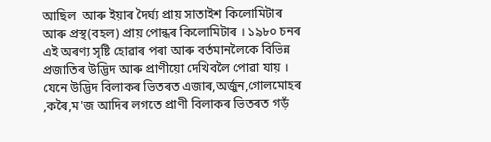আছিল  আৰু ইয়াৰ দৈৰ্ঘ্য প্ৰায় সাতাইশ কিলোমিটাৰ আৰু প্ৰস্থ(বহল) প্ৰায় পোন্ধৰ কিলোমিটাৰ । ১৯৮০ চনৰ এই অৰণ্য সৃষ্টি হোৱাৰ পৰা আৰু বৰ্তমানলৈকে বিভিন্ন প্ৰজাতিৰ উদ্ভিদ আৰু প্ৰাণীয়ো দেখিবলৈ পোৱা যায় ।
যেনে উদ্ভিদ বিলাকৰ ভিতৰত এজাৰ,অৰ্জুন,গোলমোহৰ ,কৰৈ,ম'জ আদিৰ লগতে প্ৰাণী বিলাকৰ ভিতৰত গড়ঁ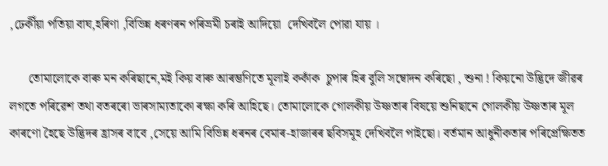,ঢেকীঁয়া পতিয়া বাঘ,হৰিণা ,বিভিন্ন ধৰণৰন পৰিভ্ৰমী চৰাই আদিয়ো  দেখিবলৈ পোৱা যায় ।

      তোমালোকে বাৰু মন কৰিছানে,মই কিয় বাৰু আৰম্ভণিতে মূলাই ককাঁক  চুপাৰ হিৰ বুলি সম্বোদন কৰিছো , শুনা ! কিয়নো উদ্ভিদে জীৱৰ লগতে পৰিৱেশ তথা বতৰৰো ভাৰসাম্যতাকো ৰক্ষা কৰি আহিছে। তোমালোকে গোলকীয় উষ্ণতাৰ বিষয়ে শুনিছানে গোলকীয় উষ্ণতাৰ মূল কাৰণো হৈছে উদ্ভিদৰ হ্ৰাসৰ বাবে ,সেয়ে আমি বিভিন্ন ধৰনৰ বেমাৰ-হাজাৰৰ ছবিসমূহ দেখিবলৈ পাইছো। বৰ্তমান আধুনীকতাৰ পৰিপ্ৰেক্ষিতত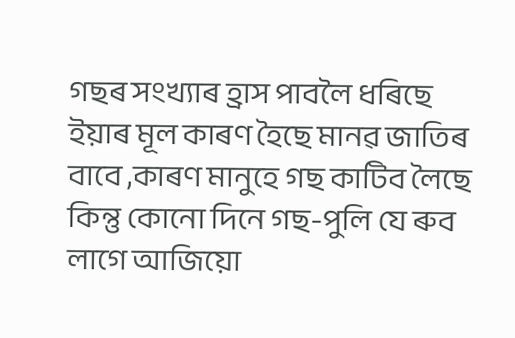গছৰ সংখ্যাৰ হ্ৰাস পাবলৈ ধৰিছে ইয়াৰ মূল কাৰণ হৈছে মানৱ জাতিৰ বাবে ,কাৰণ মানুহে গছ কাটিব লৈছে কিন্তু কোনো দিনে গছ-পুলি যে ৰুব লাগে আজিয়ো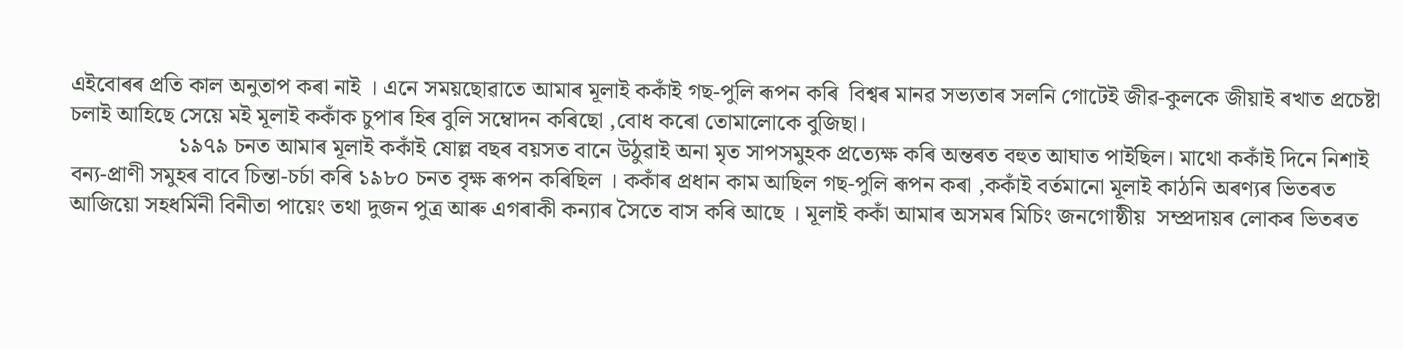এইবোৰৰ প্ৰতি কাল অনুতাপ কৰা নাই । এনে সময়ছোৱাতে আমাৰ মূলাই ককাঁই গছ-পুলি ৰূপন কৰি  বিশ্বৰ মানৱ সভ্যতাৰ সলনি গোটেই জীৱ-কুলকে জীয়াই ৰখাত প্ৰচেষ্টা চলাই আহিছে সেয়ে মই মূলাই ককাঁক চুপাৰ হিৰ বুলি সম্বোদন কৰিছো ,বোধ কৰো তোমালোকে বুজিছা।
                   ১৯৭৯ চনত আমাৰ মূলাই ককাঁই ষোল্ল বছৰ বয়সত বানে উঠুৱাই অনা মৃত সাপসমুহক প্ৰত্যেক্ষ কৰি অন্তৰত বহুত আঘাত পাইছিল। মাথো ককাঁই দিনে নিশাই বন্য-প্ৰাণী সমুহৰ বাবে চিন্তা-চৰ্চা কৰি ১৯৮০ চনত বৃক্ষ ৰূপন কৰিছিল । ককাঁৰ প্ৰধান কাম আছিল গছ-পুলি ৰূপন কৰা ,ককাঁই বৰ্তমানো মূলাই কাঠনি অৰণ্যৰ ভিতৰত আজিয়ো সহধৰ্মিনী বিনীতা পায়েং তথা দুজন পুত্ৰ আৰু এগৰাকী কন্যাৰ সৈতে বাস কৰি আছে । মূলাই ককাঁ আমাৰ অসমৰ মিচিং জনগোষ্ঠীয়  সম্প্ৰদায়ৰ লোকৰ ভিতৰত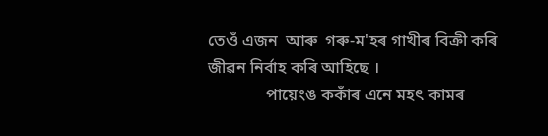তেওঁ এজন  আৰু  গৰু-ম'হৰ গাখীৰ বিক্ৰী কৰি জীৱন নিৰ্বাহ কৰি আহিছে ।
              পায়েংঙ ককাঁৰ এনে মহৎ কামৰ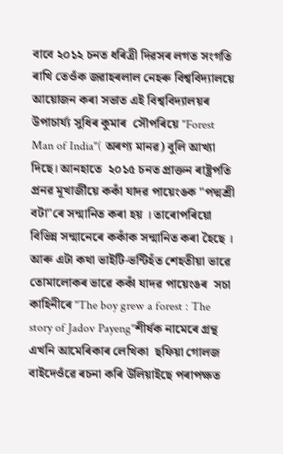বাবে ২০১২ চনত ধৰিত্ৰী দিৱসৰ লগত সংগতি ৰাখি তেওঁক জৱাহৰলাল নেহৰু বিশ্ববিদ্যালয়ে আয়োজন কৰা সভাত এই বিশ্ববিদ্যালয়ৰ উপাচাৰ্য্য সুধিৰ কুমাৰ  সৌপৰিয়ে "Forest Man of India"( অৰণ্য মানৱ) বুলি আখ্যা দিছে। আনহাতে  ২০১৫ চনত প্ৰাক্তন ৰাষ্ট্ৰপতি প্ৰনৱ মূখাৰ্জীয়ে ককাঁ যাদৱ পায়েংঙক "পদ্মশ্ৰী বটা"ৰে সন্মানিত কৰা হয় । তাৰোপৰিয়ো বিভিন্ন সন্মানেৰে ককাঁক সন্মানিত কৰা হৈছে ।
আৰু এটা কথা ভাইটি-ভন্টিহঁত শেহতীয়া ভাৱে তোমালোকৰ ভাৱে ককাঁ যাদৱ পায়েংঙৰ  সচা কাহিনীৰে "The boy grew a forest : The story of Jadov Payeng"শীৰ্ষক নামেৰে গ্ৰন্থ এখনি আমেৰিকাৰ লেখিকা  ছফিয়া গোলজ বাইদেওঁৱে ৰচনা কৰি উলিয়াইছে পৰাপক্ষত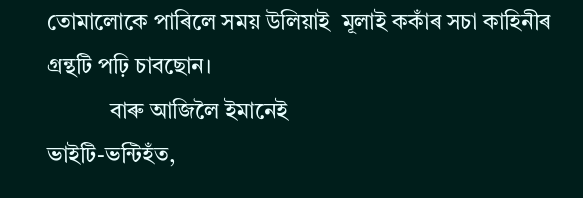তোমালোকে পাৰিলে সময় উলিয়াই  মূলাই ককাঁৰ সচা কাহিনীৰ গ্ৰন্থটি পঢ়ি চাবছোন।
           বাৰু আজিলৈ ইমানেই
ভাইটি-ভন্টিহঁত,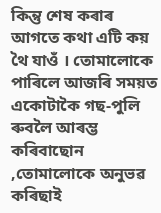কিন্তু শেষ কৰাৰ আগতে কথা এটি কয় থৈ যাওঁ । তোমালোকে পাৰিলে আজৰি সময়ত  একোটাকৈ গছ-পুলি ৰুবলৈ আৰম্ভ কৰিবাছোন ,তোমালোকে অনুভৱ কৰিছাই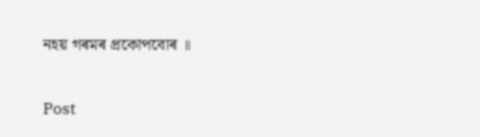নহয় গৰমৰ প্ৰকোপবোৰ ॥

Post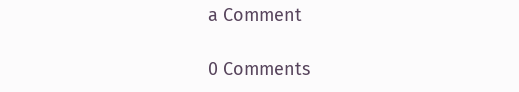a Comment

0 Comments